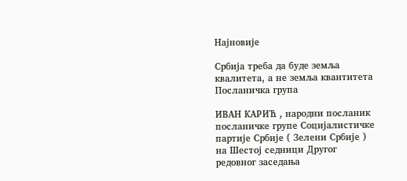Најновије

Србија треба да буде земља квалитета, а не земља квантитета Посланичка група

ИВАН КАРИЋ , народни посланик посланичке групе Социјалистичке партије Србије ( Зелени Србије ) на Шестој седници Другог редовног заседања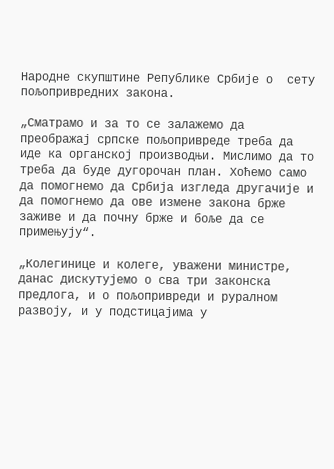Народне скупштине Републике Србије о  сету пољопривредних закона.

„Сматрамо и за то се залажемо да преображај српске пољопривреде треба да иде ка органској производњи. Мислимо да то треба да буде дугорочан план. Хоћемо само да помогнемо да Србија изгледа другачије и да помогнемо да ове измене закона брже заживе и да почну брже и боље да се примењују“.

„Колегинице и колеге, уважени министре, данас дискутујемо о сва три законска предлога, и о пољопривреди и руралном развоју, и у подстицајима у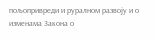пољопривреди и руралном развоју и о изменама Закона о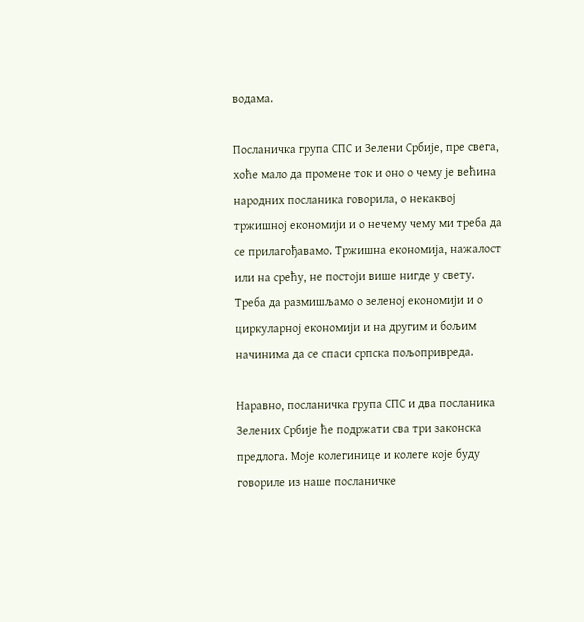водама.

Посланичка група СПС и Зелени Србије, пре свега, хоће мало да промене ток и оно о чему је већина народних посланика говорила, о некаквој тржишној економији и о нечему чему ми треба да се прилагођавамо. Тржишна економија, нажалост или на срећу, не постоји више нигде у свету. Треба да размишљамо о зеленој економији и о циркуларној економији и на другим и бољим начинима да се спаси српска пољопривреда.

Наравно, посланичка група СПС и два посланика Зелених Србије ће подржати сва три законска предлога. Моје колегинице и колеге које буду говориле из наше посланичке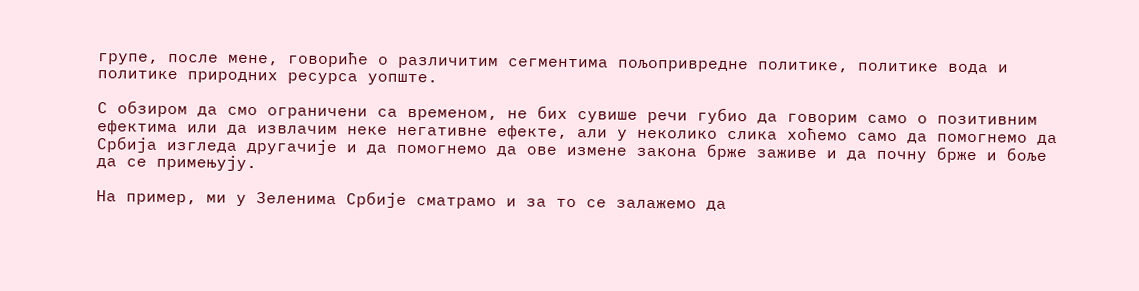групе, после мене, говориће о различитим сегментима пољопривредне политике, политике вода и политике природних ресурса уопште.

С обзиром да смо ограничени са временом, не бих сувише речи губио да говорим само о позитивним ефектима или да извлачим неке негативне ефекте, али у неколико слика хоћемо само да помогнемо да Србија изгледа другачије и да помогнемо да ове измене закона брже заживе и да почну брже и боље да се примењују.

На пример, ми у Зеленима Србије сматрамо и за то се залажемо да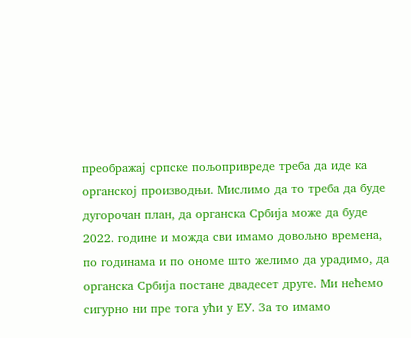преображај српске пољопривреде треба да иде ка органској производњи. Мислимо да то треба да буде дугорочан план, да органска Србија може да буде 2022. године и можда сви имамо довољно времена, по годинама и по ономе што желимо да урадимо, да органска Србија постане двадесет друге. Ми нећемо сигурно ни пре тога ући у ЕУ. За то имамо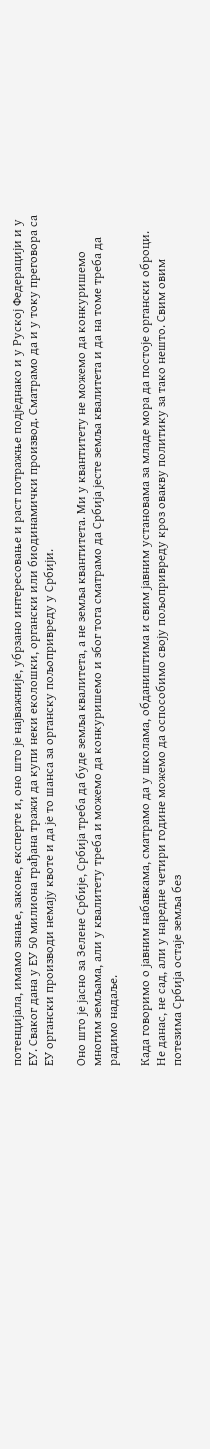потенцијала, имамо знање, законе, експерте и, оно што је најважније, убрзано интересовање и раст потражње подједнако и у Руској Федерацији и у ЕУ. Сваког дана у ЕУ 50 милиона грађана тражи да купи неки еколошки, органски или биодинамички производ. Сматрамо да и у току преговора са ЕУ органски производи немају квоте и да је то шанса за органску пољопривреду у Србији.

Оно што је јасно за Зелене Србије, Србија треба да буде земља квалитета, а не земља квантитета. Ми у квантитету не можемо да конкуришемо многим земљама, али у квалитету треба и можемо да конкуришемо и због тога сматрамо да Србија јесте земља квалитета и да на томе треба да радимо надаље.

Када говоримо о јавним набавкама, сматрамо да у школама, обдаништима и свим јавним установама за младе мора да постоје органски оброци. Не данас, не сад, али у наредне четири године можемо да оспособимо своју пољопривреду кроз овакву политику за тако нешто. Свим овим потезима Србија остаје земља без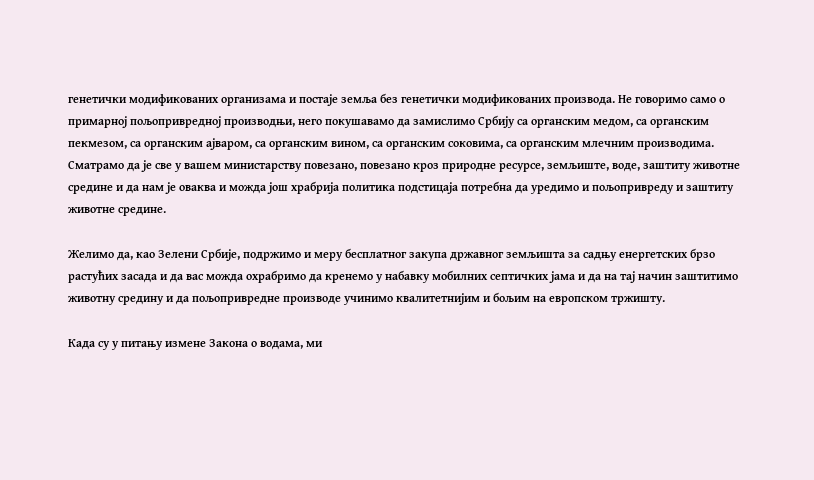генетички модификованих организама и постаје земља без генетички модификованих производа. Не говоримо само о примарној пољопривредној производњи, него покушавамо да замислимо Србију са органским медом, са органским пекмезом, са органским ајваром, са органским вином, са органским соковима, са органским млечним производима. Сматрамо да је све у вашем министарству повезано, повезано кроз природне ресурсе, земљиште, воде, заштиту животне средине и да нам је оваква и можда још храбрија политика подстицаја потребна да уредимо и пољопривреду и заштиту животне средине.

Желимо да, као Зелени Србије, подржимо и меру бесплатног закупа државног земљишта за садњу енергетских брзо растућих засада и да вас можда охрабримо да кренемо у набавку мобилних септичких јама и да на тај начин заштитимо животну средину и да пољопривредне производе учинимо квалитетнијим и бољим на европском тржишту.

Када су у питању измене Закона о водама, ми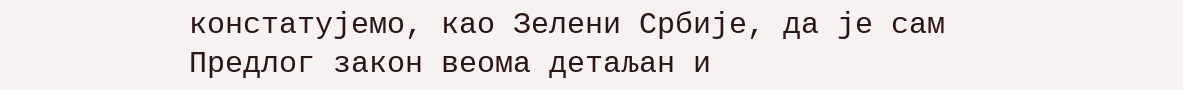констатујемо, као Зелени Србије, да је сам Предлог закон веома детаљан и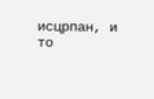исцрпан, и то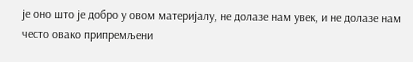је оно што је добро у овом материјалу, не долазе нам увек, и не долазе нам често овако припремљени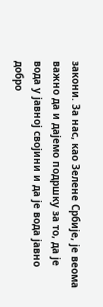закони. За нас, као Зелене Србије, је веома важно да и дајемо подршку за то, да је вода у јавној својини и да је вода јавно добро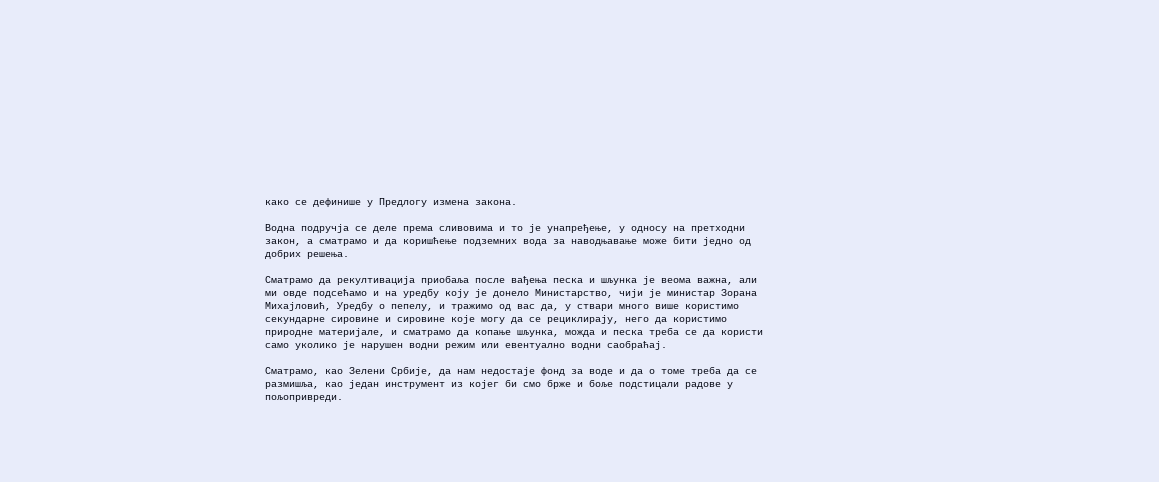како се дефинише у Предлогу измена закона.

Водна подручја се деле према сливовима и то је унапређење, у односу на претходни закон, а сматрамо и да коришћење подземних вода за наводњавање може бити једно од добрих решења.

Сматрамо да рекултивација приобаља после вађења песка и шљунка је веома важна, али ми овде подсећамо и на уредбу коју је донело Министарство, чији је министар Зорана Михајловић, Уредбу о пепелу, и тражимо од вас да, у ствари много више користимо секундарне сировине и сировине које могу да се рециклирају, него да користимо природне материјале, и сматрамо да копање шљунка, можда и песка треба се да користи само уколико је нарушен водни режим или евентуално водни саобраћај.

Сматрамо, као Зелени Србије, да нам недостаје фонд за воде и да о томе треба да се размишља, као један инструмент из којег би смо брже и боље подстицали радове у пољопривреди.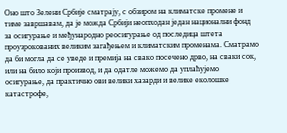Оно што Зелени Србије сматрају, с обзиром на климатске промене и тиме завршавам, да је можда Србији неопходан један национални фонд за осигурање и међународно реосигурање од последица штета проузрокованих великим загађењем и климатским променама. Сматрамо да би могла да се уведе и премија на свако посечено дрво, на сваки сок, или на било који производ, и да одатле можемо да уплаћујемо осигурање, да практично ови велики хазарди и велике еколошке катастрофе,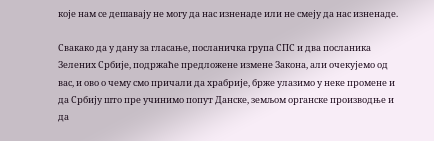које нам се дешавају не могу да нас изненаде или не смеју да нас изненаде.

Свакако да у дану за гласање, посланичка група СПС и два посланика Зелених Србије, подржаће предложене измене Закона, али очекујемо од вас, и ово о чему смо причали да храбрије, брже улазимо у неке промене и да Србију што пре учинимо попут Данске, земљом органске производње и да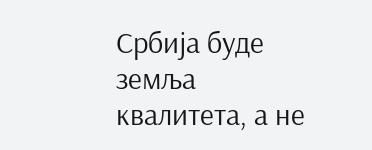Србија буде земља квалитета, а не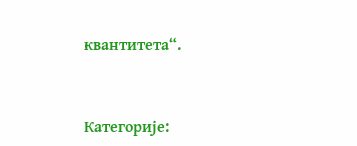квантитета“.



Категорије: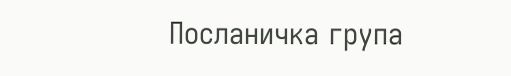Посланичка група